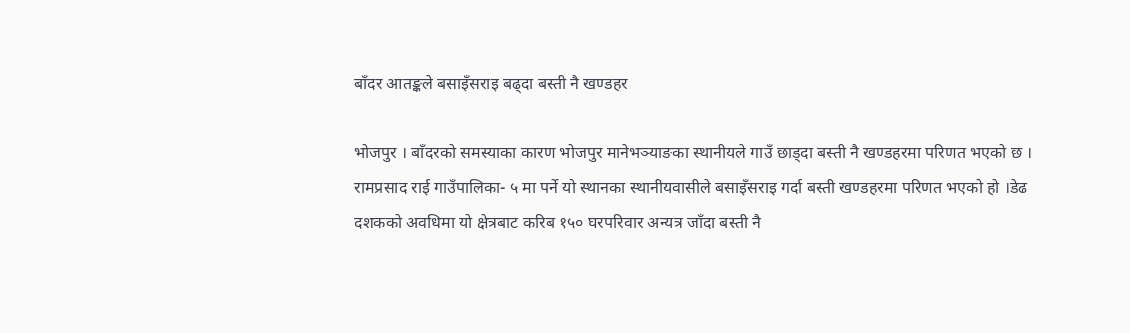बाँदर आतङ्कले बसाइँसराइ बढ्दा बस्ती नै खण्डहर

भोजपुर । बाँदरको समस्याका कारण भोजपुर मानेभञ्याङका स्थानीयले गाउँ छाड्दा बस्ती नै खण्डहरमा परिणत भएको छ ।
रामप्रसाद राई गाउँपालिका- ५ मा पर्ने यो स्थानका स्थानीयवासीले बसाइँसराइ गर्दा बस्ती खण्डहरमा परिणत भएको हो ।डेढ दशकको अवधिमा यो क्षेत्रबाट करिब १५० घरपरिवार अन्यत्र जाँदा बस्ती नै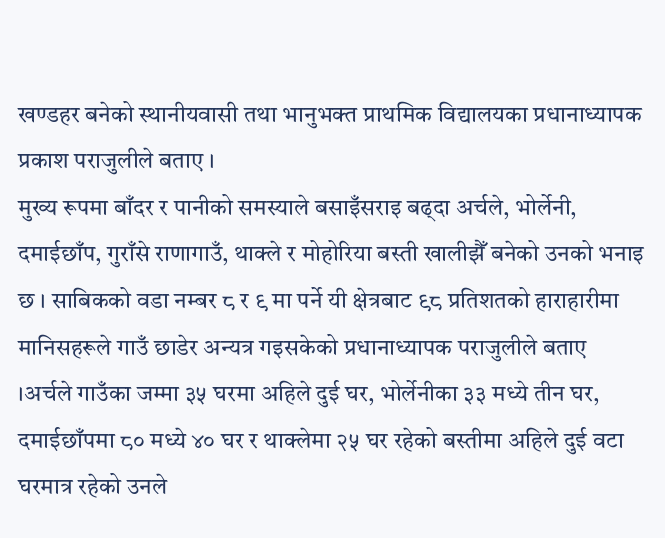खण्डहर बनेको स्थानीयवासी तथा भानुभक्त प्राथमिक विद्यालयका प्रधानाध्यापक प्रकाश पराजुलीले बताए ।
मुख्य रूपमा बाँदर र पानीको समस्याले बसाइँसराइ बढ्दा अर्चले, भोर्लेनी, दमाईछाँप, गुराँसे राणागाउँ, थाक्ले र मोहोरिया बस्ती खालीझैँ बनेको उनको भनाइ छ । साबिकको वडा नम्बर ८ र ९ मा पर्ने यी क्षेत्रबाट ९८ प्रतिशतको हाराहारीमा मानिसहरूले गाउँ छाडेर अन्यत्र गइसकेको प्रधानाध्यापक पराजुलीले बताए ।अर्चले गाउँका जम्मा ३५ घरमा अहिले दुई घर, भोर्लेनीका ३३ मध्ये तीन घर, दमाईछाँपमा ८० मध्ये ४० घर र थाक्लेमा २५ घर रहेको बस्तीमा अहिले दुई वटा घरमात्र रहेको उनले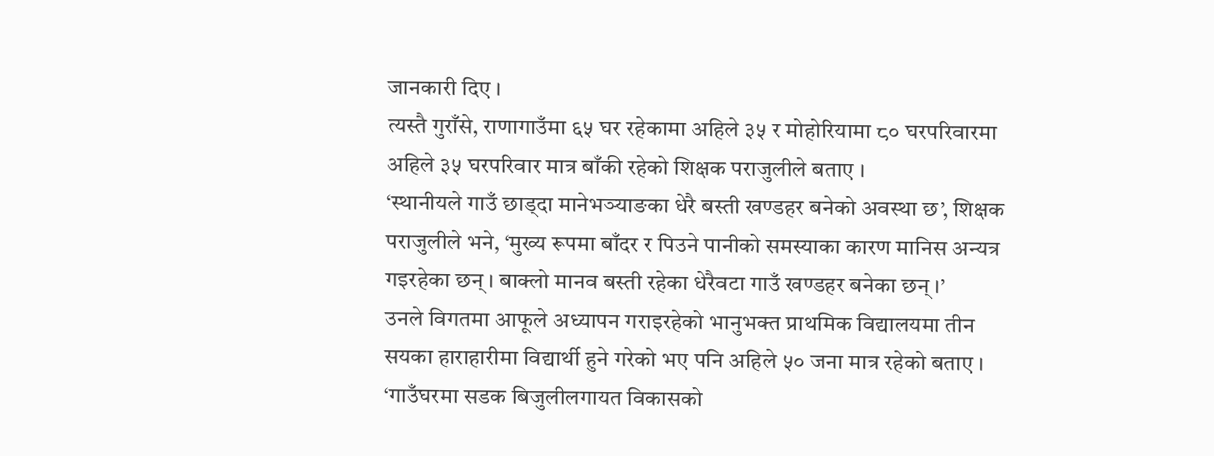जानकारी दिए ।
त्यस्तै गुराँसे, राणागाउँमा ६५ घर रहेकामा अहिले ३५ र मोहोरियामा ८० घरपरिवारमा अहिले ३५ घरपरिवार मात्र बाँकी रहेको शिक्षक पराजुलीले बताए ।
‘स्थानीयले गाउँ छाड्दा मानेभञ्याङका धेरै बस्ती खण्डहर बनेको अवस्था छ’, शिक्षक पराजुलीले भने, ‘मुख्य रूपमा बाँदर र पिउने पानीको समस्याका कारण मानिस अन्यत्र गइरहेका छन् । बाक्लो मानव बस्ती रहेका धेरैवटा गाउँ खण्डहर बनेका छन् ।’
उनले विगतमा आफूले अध्यापन गराइरहेको भानुभक्त प्राथमिक विद्यालयमा तीन सयका हाराहारीमा विद्यार्थी हुने गरेको भए पनि अहिले ५० जना मात्र रहेको बताए ।
‘गाउँघरमा सडक बिजुलीलगायत विकासको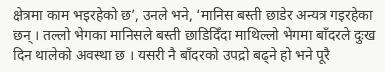क्षेत्रमा काम भइरहेको छ’, उनले भने, ‘मानिस बस्ती छाडेर अन्यत्र गइरहेका छन् । तल्लो भेगका मानिसले बस्ती छाडिदिँदा माथिल्लो भेगमा बाँदरले दुःख दिन थालेको अवस्था छ । यसरी नै बाँदरको उपद्रो बढ्ने हो भने पूरै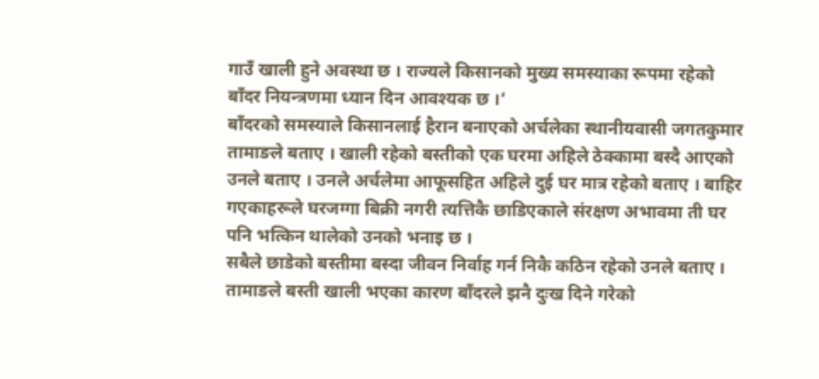गाउँ खाली हुने अवस्था छ । राज्यले किसानको मुख्य समस्याका रूपमा रहेको बाँदर नियन्त्रणमा ध्यान दिन आवश्यक छ ।’
बाँदरको समस्याले किसानलाई हैरान बनाएको अर्चलेका स्थानीयवासी जगतकुमार तामाङले बताए । खाली रहेको बस्तीको एक घरमा अहिले ठेक्कामा बस्दै आएको उनले बताए । उनले अर्चलेमा आफूसहित अहिले दुई घर मात्र रहेको बताए । बाहिर गएकाहरूले घरजग्गा बिक्री नगरी त्यत्तिकै छाडिएकाले संरक्षण अभावमा ती घर पनि भत्किन थालेको उनको भनाइ छ ।
सबैले छाडेको बस्तीमा बस्दा जीवन निर्वाह गर्न निकै कठिन रहेको उनले बताए । तामाङले बस्ती खाली भएका कारण बाँदरले झनै दुःख दिने गरेको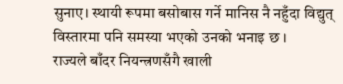सुनाए। स्थायी रूपमा बसोबास गर्ने मानिस नै नहुँदा विद्युत् विस्तारमा पनि समस्या भएको उनको भनाइ छ ।
राज्यले बाँदर नियन्त्रणसँगै खाली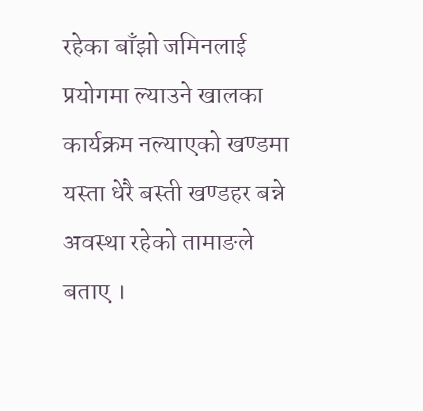रहेका बाँझो जमिनलाई प्रयोगमा ल्याउने खालका कार्यक्रम नल्याएको खण्डमा यस्ता धेरै बस्ती खण्डहर बन्ने अवस्था रहेको तामाङले बताए ।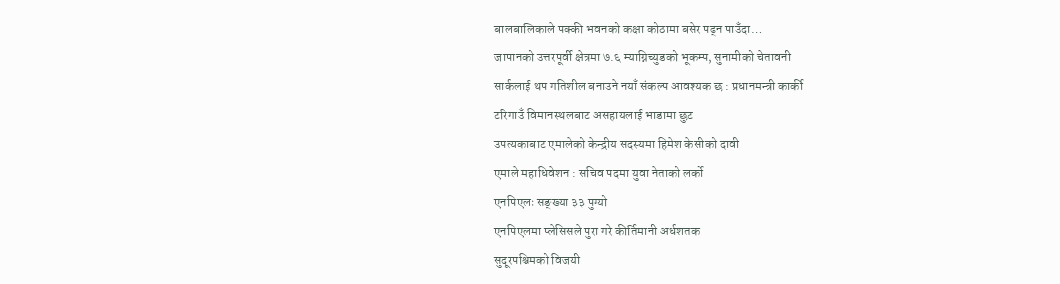बालबालिकाले पक्की भवनको कक्षा कोठामा बसेर पढ्न पाउँदा…
जापानको उत्तरपूर्वी क्षेत्रमा ७.६ म्याग्निच्युडको भूकम्प, सुनामीको चेतावनी
सार्कलाई थप गतिशील बनाउने नयाँ संकल्प आवश्यक छ : प्रधानमन्त्री कार्की
टरिगाउँ विमानस्थलबाट असहायलाई भाडामा छुट
उपत्यकाबाट एमालेको केन्द्रीय सदस्यमा हिमेश केसीको दावी
एमाले महाधिवेशन : सचिव पदमा युवा नेताको लर्को
एनपिएलः सङ्ख्या ३३ पुग्यो
एनपिएलमा प्लेसिसले पुरा गरे कीर्तिमानी अर्धशतक
सुदूरपश्चिमको विजयी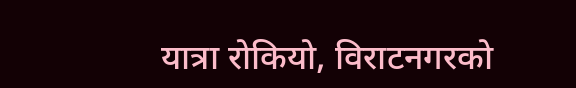यात्रा रोकियो, विराटनगरको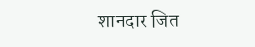शानदार जित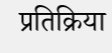प्रतिक्रिया